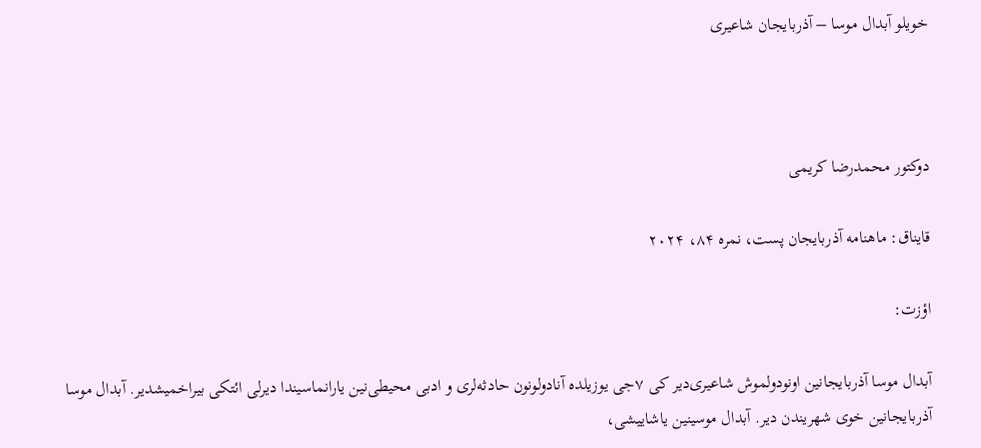خویلو آبدال موسا – آذربایجان شاعیری



دوکتور محمدرضا کریمی

قایناق: ماهنامه آذربایجان پست، نمره ۸۴، ۲۰۲۴

اؤزت:

آبدال موسا آذربایجانین اونودولموش شاعیری‌دیر کی ۷جی یوزیلده آنادولونون حادثه‌لری و ادبی محیطی‌نین یارانماسیندا دیرلی ائتکی بیراخمیشدیر. آبدال موسا آذربایجانین خوی شهریندن دیر. آبدال موسینین یاشاییشی،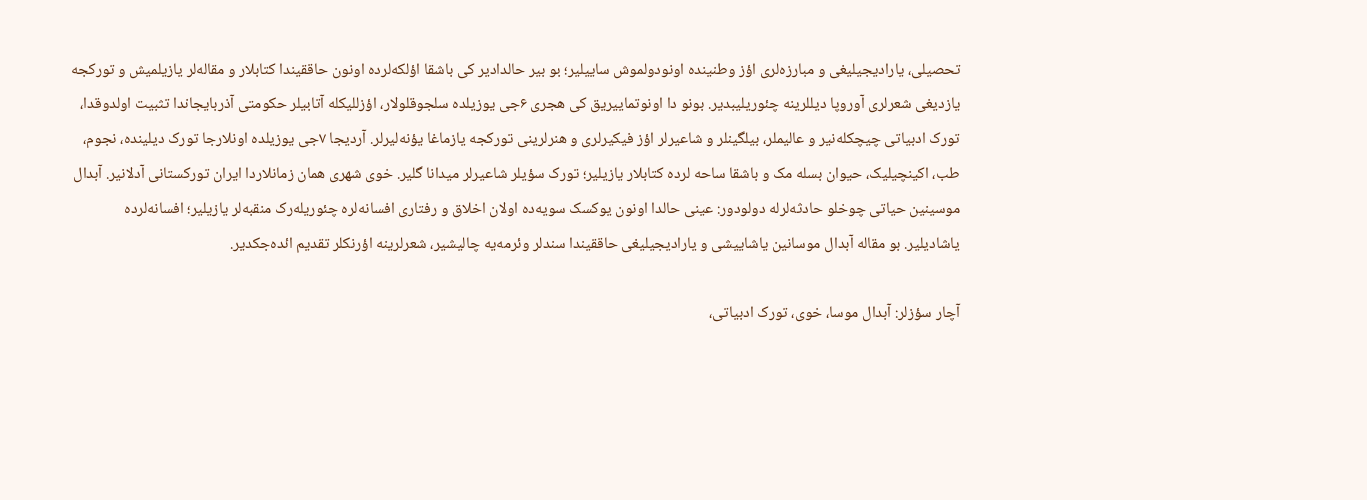تحصیلی، یارادیجیلیغی و مبارزه‌لری اؤز وطنینده اونودولموش ساییلیر؛ بو بیر حالدادیر کی باشقا اؤلکه‌لرده اونون حاققیندا کتابلار و مقاله‌لر یازیلمیش و تورکجه یازدیغی شعرلری آوروپا دیللرینه چئوریلیبدیر. بونو دا اونوتماییریق کی هجری ۶جی یوزیلده سلجوقلولار، اؤزللیکله آتابیلر حکومتی آذربایجاندا تثبیت اولدوقدا، تورک ادبیاتی چیچکله‌نیر و عالیملر، بیلگینلر و شاعیرلر اؤز فیکیرلری و هنرلرینی تورکجه یازماغا یؤنه‌لیرلر. آردیجا ۷جی یوزیلده اونلارجا تورک دیلینده، نجوم، طب، اکینچیلیک، حیوان بسله مک و باشقا ساحه لرده کتابلار یازیلیر؛ تورک سؤیلر شاعیرلر میدانا گلیر. خوی شهری همان زمانلاردا ایران تورکستانی آدلانیر. آبدال موسینین حیاتی چوخلو حادثه‌لرله دولودور: عینی حالدا اونون یوکسک سویه‌ده اولان اخلاق و رفتاری افسانه‌لره چئوریله‌رک منقبه‌لر یازیلیر؛ افسانه‌لرده یاشادیلیر. بو مقاله‌ آبدال موسانین یاشاییشی و یارادیجیلیغی حاققیندا سندلر وئرمه‌یه چالیشیر، شعرلرینه اؤرنکلر تقدیم ائده‌جکدیر.

آچار سؤزلر: آبدال موسا، خوی، تورک ادبیاتی،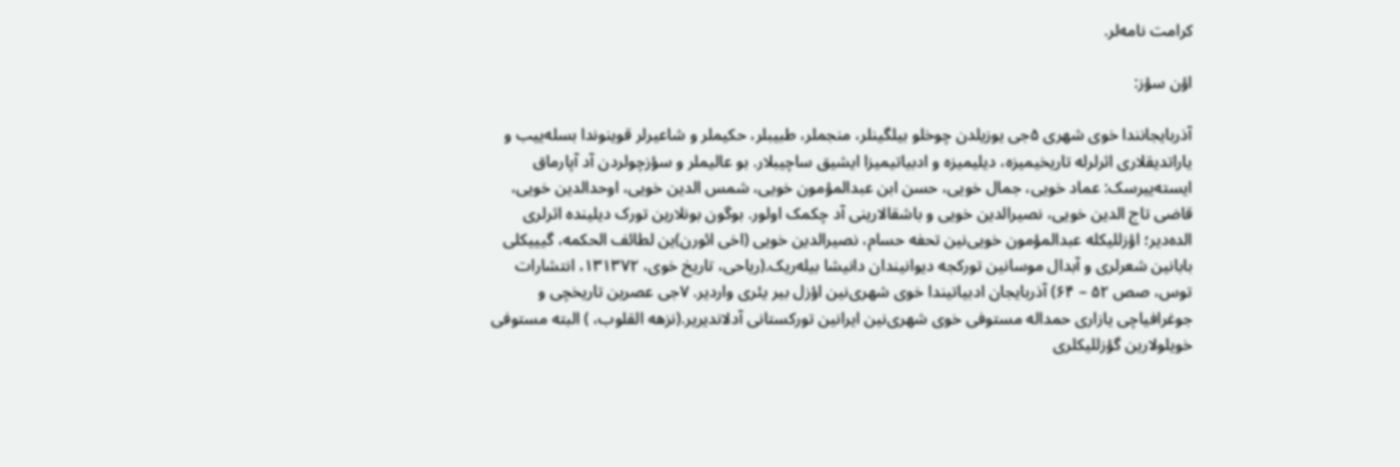کرامت نامه‌لر.

اؤن سؤز:

آذربایجانندا خوی شهری ۵جی یوزیلدن چوخلو بیلگینلر، منجملر، طبیبلر، حکیملر و شاعیرلر قوینوندا بسله‌ییب و یاراتدیقلاری اثرلرله تاریخیمیزه، دیلیمیزه و ادبیاتیمیزا ایشیق ساچیبلار. بو عالیملر و سؤزچولردن آد آپارماق ایسته‌ییرسک: عماد خویی، جمال خویی، حسن ابن عبدالمؤمون خویی، شمس الدین خویی، اوحدالدین خویی، قاضی تاج الدین خویی، نصیرالدین خویی و باشقالارینی آد چکمک اولور. بوگون بونلارین تورک دیلینده اثرلری الده‌دیر؛ اؤزللیکله عبدالمؤمون خویی‌نین تحفه حسام، نصیرالدین خویی (اخی ائورن)ین لطائف الحکمه، گيییکلی بابانین شعرلری و آبدال موسانین تورکجه دیوانیندان دانیشا بیله‌ریک.(ریاحی، تاریخ خوی، ۱۳۱۳۷۲، انتشارات توس، صص ۵۲ – ۶۴) آذربایجان ادبیاتیندا خوی شهری‌نین اؤزل بیر یئری واردیر. ۷جی عصرین تاریخچی و جوغرافیاچی یازاری حمداله مستوفی خوی شهری‌نین ایرانین تورکستانی آدلاندیریر.(نزهه القلوب، ) البته مستوفی خویلولارین گؤزللیکلری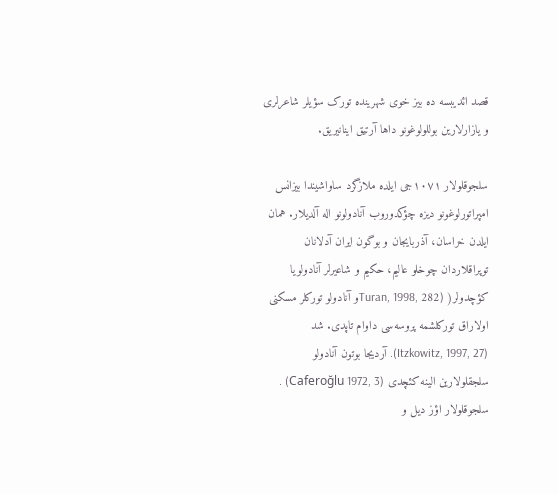قصد ائدیبسه ده بیز خوی شهرینده تورک سؤیلر شاعرلری و یازارلارین بوللولوغونو داها آرتیق اینانیریق.

سلجوقلولار ۱۰۷۱جی ایلده ملازگرد ساواشیندا بیزانس امپراتورلوغونو دیزه چؤکدوروب آنادولونو اله آلدیلار. همان ایلدن خراسان، آذربایجان و بوگون ایران آدلانان توپراقلاردان چوخلو عالیم، حکیم و شاعیرلر آنادولویا کؤچدولر( (Turan, 1998, 282و آنادولو تورکلر مسکنی اولاراق تورکلشمه پروسه‌سی داوام تاپدی. شد (Itzkowitz, 1997, 27). آردیجا بوتون آنادولو سلجقلولارین الینه کئچدی (Caferoğlu 1972, 3) . سلجوقلولار اؤز دیل و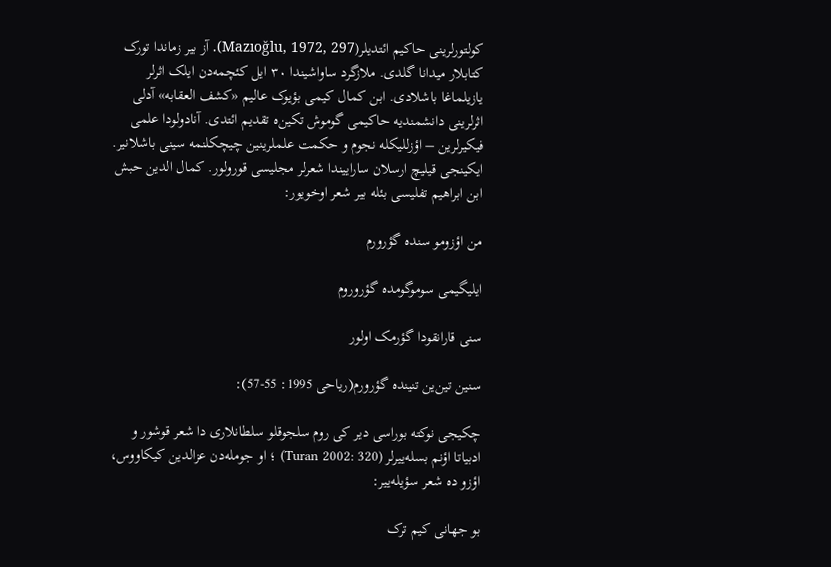کولتورلرینی حاکیم ائتدیلر(Mazıoğlu, 1972, 297). آز بیر زماندا تورک کتابلار میدانا گلدی. ملازگرد ساواشیندا ۳۰ ایل کئچمه‌دن ایلک اثرلر یازیلماغا باشلادی. ابن کمال کیمی بؤیوک عالیم «کشف العقابه» آدلی اثرلرینی دانشمندیه حاکیمی گوموش تکین‌ه‌ تقدیم ائتدی. آنادولودا علمی فیکیرلرین – اؤزللیکله نجوم و حکمت علملرینین چیچکلنمه سینی باشلانیر. ایکینجی قیلیچ ارسلان ساراییندا شعرلر مجلیسی قورولور. کمال الدین حبش ابن ابراهیم تفلیسی بئله بیر شعر اوخویور:

من اؤزومو سنده گؤرورم

ایلیگیمی سوموگومده گؤروروم

سنی قارانقودا گؤرمک اولور

سنین تین‌ین تنینده گؤرورم(ریاحی 1995: 55-57):

چکیجی نوکته بوراسی دیر کی روم سلجوقلو سلطانلاری دا شعر قوشور و ادبیاتا اؤنم بسله‌ییرلر (Turan 2002: 320) ؛ او جومله‌دن عزالدین کیکاووس، اؤزو ده شعر سؤیله‌ییر:

بو جهانی کیم ترک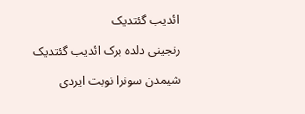ائدیب گئتدیک

رنجینی دلده برک ائدیب گئتدیک

شیمدن سونرا نوبت ایردی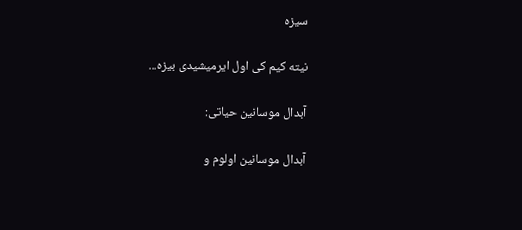سیزه

نیته کیم کی اول ایرمیشیدی بیزه...

آبدال موسانین حیاتی:

آبدال موسانین اولوم و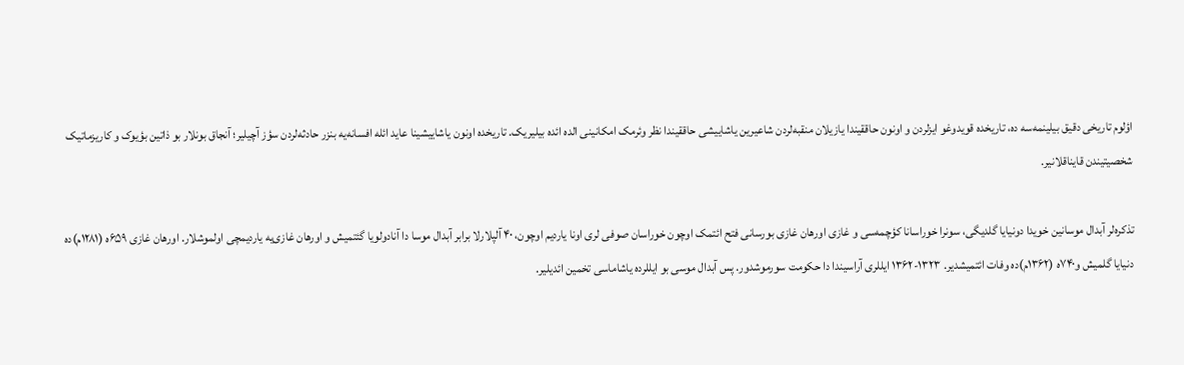اؤلوم تاریخی دقیق بیلینمه‌سه ده، تاریخده قویدوغو ایزلردن و اونون حاققیندا یازیلان منقبه‌لردن شاعیرین یاشاییشی حاققیندا نظر وئرمک امکانینی الده ائده بیلیریک. تاریخده اونون یاشاییشینا عاید ائله افسانه‌یه بنزر حادثه‌لردن سؤز آچیلیر؛ آنجاق بونلار بو ذاتین بؤیوک و کاریزماتیک شخصیتیندن قایناقلانیر.

تذکره‌لر آبدال موسانین خویدا دونیایا گلدیگی، سونرا خوراسانا کؤچمه‌سی و غازی اورهان غازی بورسانی فتح ائتمک اوچون خوراسان صوفی لری اونا یاردیم اوچون، ۴۰ آلپلارلا برابر آبدال موسا دا آنادولویا گئتمیش و اورهان غازی‌یه یاردیمچی اولموشلار. اورهان غازی ۶۵۹ه (۱۲۸۱م)ده دنیایا گلمیش و۷۴۰ه (۱۳۶۲م)ده وفات ائتمیشدیر. ۱۳۲۳-۱۳۶۲ ایللری آراسیندا دا حکومت سورموشدور. پس آبدال موسی بو ایللرده یاشاماسی تخمین ائدیلیر.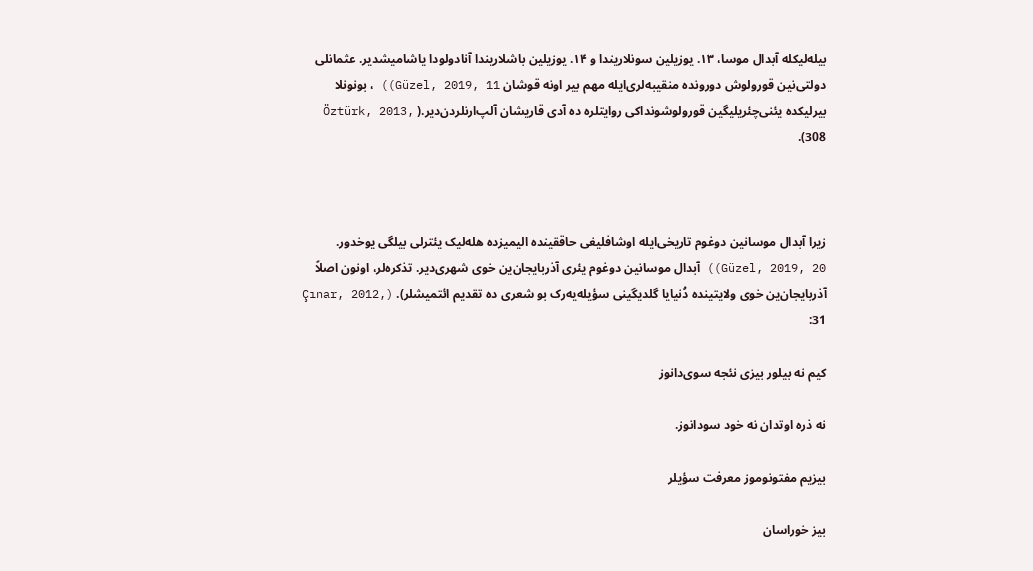بيله‌لیکله آبدال موسا، ۱۳. یوزیلین سونلاریندا و ۱۴. یوزیلین باشلاریندا آنادولو‌دا یاشامیشدیر. عثمانلی د‌ولتی‌نین قورولوش دورونده منقیبه‌لری‌ایله مهم بیر اونه قوشان Güzel, 2019, 11)) ، بونونلا بیرلیکده یئنی‌چئریلیگین قورولوشونداکی روایتلره ده آدی قاریشان آلپ‌ارنلردن‌دیر.( Öztürk, 2013, 308).



زیرا آبدال موسا‌نین دوغوم تاریخی‌ایله اوشافلیغی حاققینده‌ الیمیزده هله‌لیک یئترلی بیلگی یوخدور. Güzel, 2019, 20)) آبدال موسا‌نین دوغوم یئری آذربایجان‌ین خوی شهری‌دیر. تذکره‌لر، اونون اصلاً آذربایجان‌ین خوی ولایتینده دُنیایا گلدیگینی سؤیله‌یه‌رک بو شعری ده تقدیم ائتمیشلر). (Çınar, 2012, 31:

کیم نه بیلور بیزی نئجه سوی‌دانوز

نه ذره اوتدان نه خود سودانوز.

بیزیم مفتونوموز معرفت سؤیلر

بیز خوراسان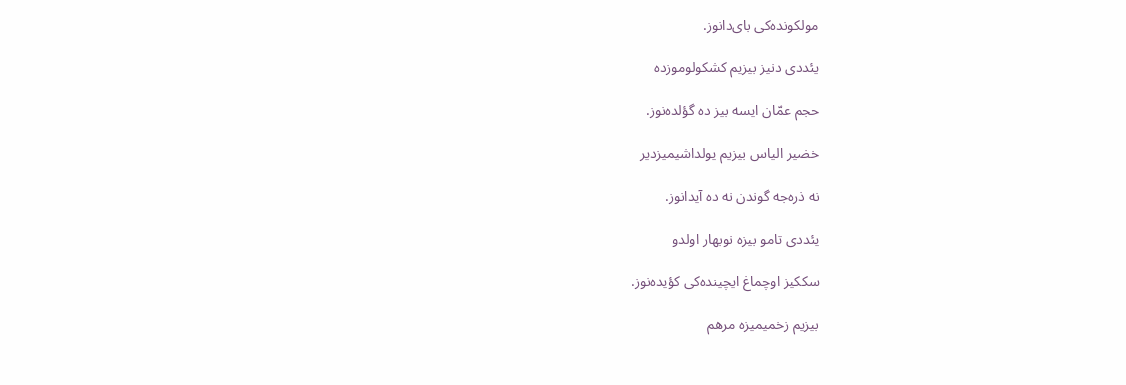مولکونده‌کی بای‌دانوز.

یئددی دنیز بیزیم کشکولوموزده

حجم عمّان ایسه بیز ده گؤلده‌نوز.

خضیر الیاس بیزیم یولداشیمیزدیر

نه ذره‌جه گوندن نه ده آیدانوز.

یئددی تامو بیزه نوبهار اولدو

سککیز اوچماغ ایچینده‌کی کؤیده‌نوز.

بیزیم زخمیمیزه مرهم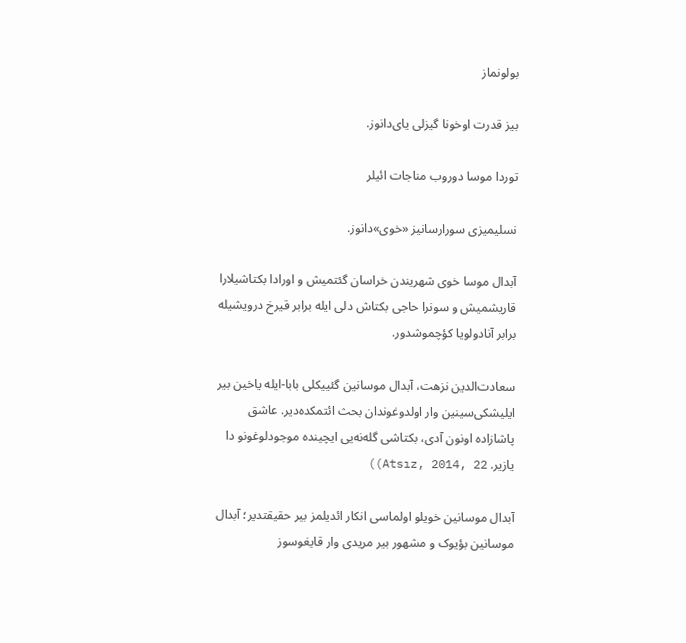بولونماز

بیز قدرت اوخونا گیزلی یای‌دانوز.

توردا موسا دوروب مناجات ائیلر

نسلیمیزی سورارسانیز «خوی»دانوز.

آبدال موسا خوی شهریندن خراسان گئتمیش و اورادا بکتاشیلارا قاریشمیش و سونرا حاجی بکتاش دلی ایله برابر قیرخ درویشیله برابر آنادولویا کؤچموشدور.

سعادت‌الدین نزهت، آبدال موسا‌نین گئییکلی بابا-ایله یاخین بیر ایلیشکی‌سینین وار اولدوغوندان بحث ائتمکده‌‌دیر. عاشق پاشازاده اونون آدی، بکتاشی گله‌نه‌یی ایچینده موجودلوغونو دا یازیر. Atsız, 2014, 22))

آبدال موسانین خویلو اولماسی انکار ائدیلمز بیر حقیقتدیر؛ آبدال موسانین بؤیوک و مشهور بیر مریدی وار قایغوسوز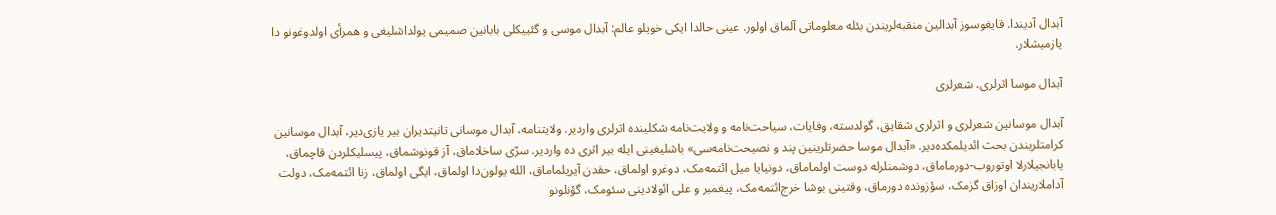آبدال آدیندا. قایغوسوز آبدالین منقبه‌لریندن بئله معلوماتی آلماق اولور. عینی حالدا ایکی خویلو عالم: آبدال موسی و گئییکلی بابانین صمیمی یولداشلیغی و همرأی اولدوغونو دا یازمیشلار.

آبدال موسا اثرلری، شعرلری

آبدال موسانین شعرلری و اثرلری شقایق، گولدسته، وفایات، سیاحت‌نامه و ولایت‌نامه شکلینده اثرلری واردیر. ولایتنامه، آبدال موسانی تانیتدیران بیر یازی‌دیر، آبدال موسانین کرامتلریندن بحث ائدیلمکده‌دیر. «آبدال موسا حضرتلرینین پند و نصیحت‌نامه‌سی‌» باشلیغینی ایله بیر اثری ده واردیر. سرّی ساخلاماق، آز قونوشماق، پیسلیکلردن قاچماق، یابانجیلارلا اوتوروب-دورماماق، دوشمنلرله دوست اولماماق، دونیایا میل ائتمه‌مک، دوغرو اولماق، حقدن آیریلماماق، الله یولون‌دا اولماق، ایگی اولماق، زنا ائتمه‌مک، دولت آداملاریندان اوزاق گزمک، سؤزونده دورماق، وقتینی بوشا خرج‌ائتمه‌مک، پیغمبر و علی ائولادینی سئومک، گؤنلونو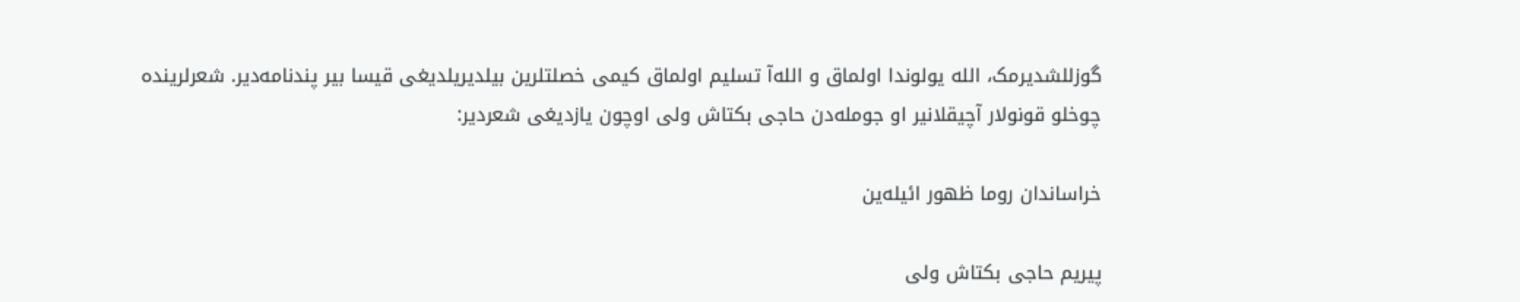گوزللشدیرمک، الله یولوندا اولماق و الله‌آ تسلیم اولماق کیمی خصلتلرین بیلدیریلدیغی قیسا بیر پندنامه‌دیر. شعرلرینده چوخلو قونولار آچیقلانیر او جومله‌دن حاجی بکتاش ولی اوچون یازدیغی شعردیر:

خراساندان روما ظهور ائیله‌ین

پیریم حاجی بکتاش ولی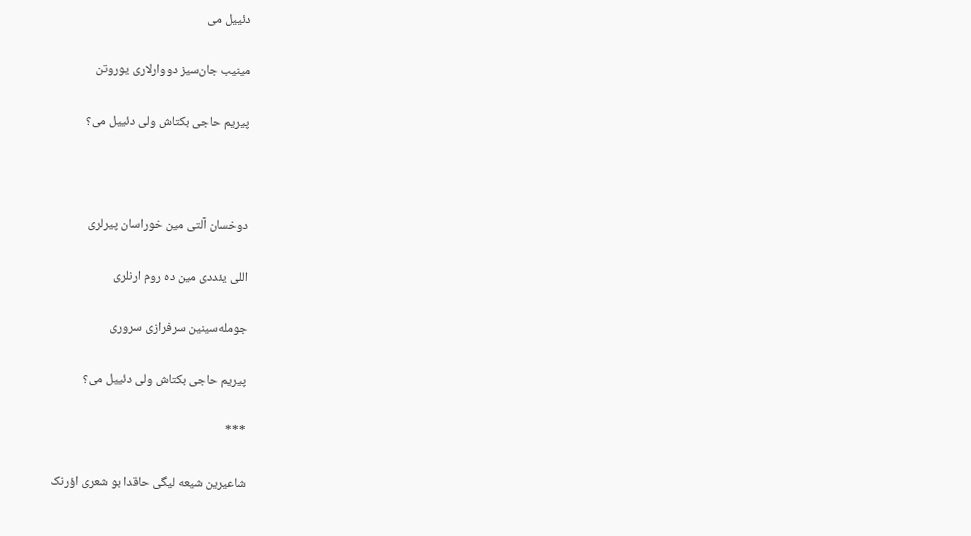دئییل می

مینیب جان‌سیز دووارلاری یوروتن

پیریم حاجی بکتاش ولی دئییل می؟



دوخسان آلتی مین خوراسان پیرلری

اللی یئددی مین ده روم ارنلری

جومله‌سینین سرفرازی سروری

پیریم حاجی بکتاش ولی دئییل می؟

***

شاعیرین شیعه لیگی حاقدا بو شعری اؤرنک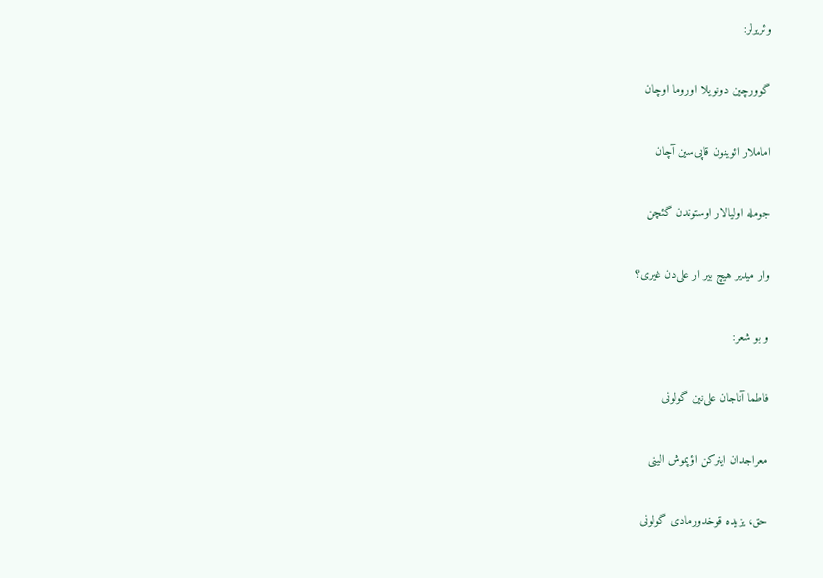وئریرلر:

گوورچین دونویلا اوروما اوچان

اماملار ائوینون قاپی‌سین آچان

جومله اولیالار اوستوندن گئچن

وار میدیر هیچ بیر ار علی‌دن غیری؟

و بو شعر:

فاطما آناجان علی‌نین گولونی

معراجدان اینرکن اؤپموش الینی

حق، یزیده قوخدورمادی گولونی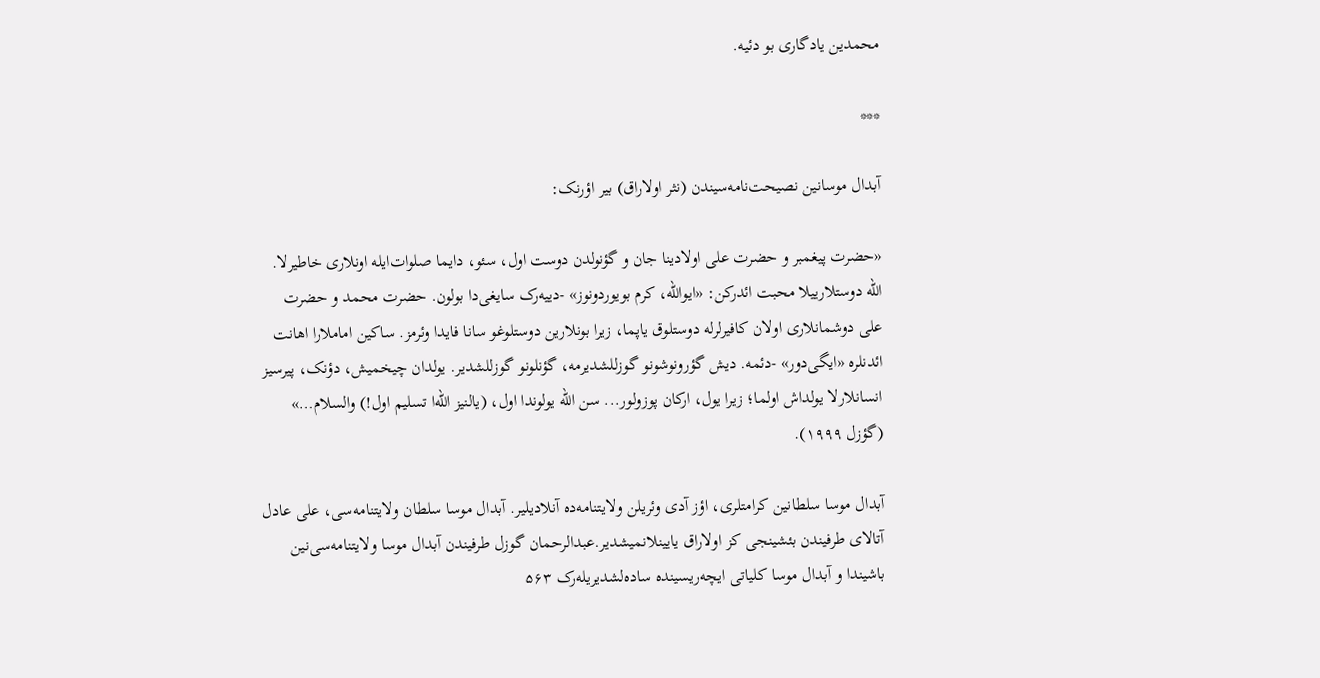محمدین یادگاری بو دئیه.

***

آبدال موسانین نصیحت‌نامه‌سیندن (نثر اولاراق) بیر اؤرنک:

«حضرت پیغمبر و حضرت علی اولادینا جان و گؤنولدن دوست اول، سئو، دایما صلوات‌ایله اونلاری خاطیرلا. الله دوستلارییلا محبت ائدرکن: «ایوالله، کرم بویوردونوز» -دییه‌رک سایغی‌دا بولون. حضرت محمد و حضرت علی دوشمانلاری اولان کافیرلرله دوستلوق یاپما، زیرا بونلارین دوستلوغو سانا فایدا وئرمز. ساکین اماملارا اهانت ائدنلره «ایگی‌دور» -دئمه. دیش گؤرونوشونو گوزللشدیرمه، گؤنلونو گوزللشدیر. یولدان چیخمیش، دؤنک، پیرسیز انسانلارلا یولداش اولما؛ زیرا یول، ارکان پوزولور... سن الله یولوندا اول، (یالنیز الله‌ا تسلیم اول!) والسلام…» (گؤزل ۱۹۹۹).

آبدال موسا سلطانین کرامتلری، اؤز آدی وئریلن ولایتنامه‌ده آنلادیلیر. آبدال موسا سلطان ولایتنامه‌سی، علی عادل آتالای طرفیندن بئشینجی کز اولاراق یایینلانمیشدیر.عبدالرحمان گوزل طرفیندن آبدال موسا ولایتنامه‌سی‌نین باشیندا و آبدال موسا کلیاتی ایچه‌ریسینده ساده‌لشدیریله‌رک ۵۶۳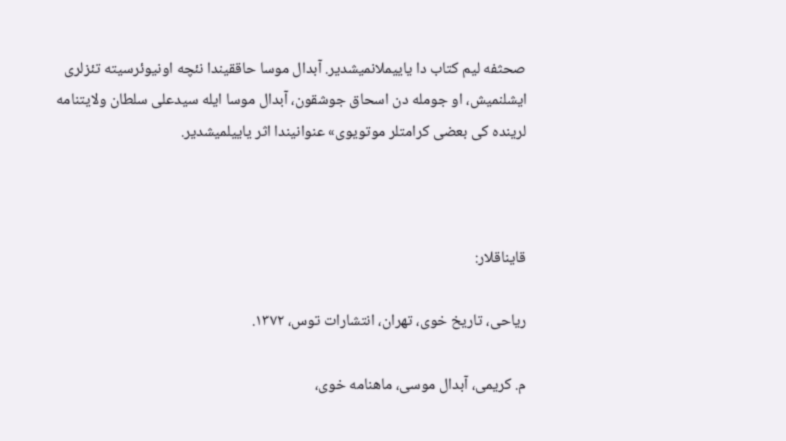صحثفه لیم کتاب دا یاییملانمیشدیر. آبدال موسا حاققیندا نئچه اونیوئرسیته تئزلری ایشلنمیش، او جومله دن اسحاق جوشقون، آبدال موسا ایله سیدعلی سلطان ولایتنامه لرینده کی بعضی کرامتلر موتویوی» عنوانیندا اثر یاییلمیشدیر.



قایناقلار:

ریاحی، تاریخ خوی، تهران، انتشارات توس، ۱۳۷۲.

م. کریمی، آبدال موسی، ماهنامه خوی،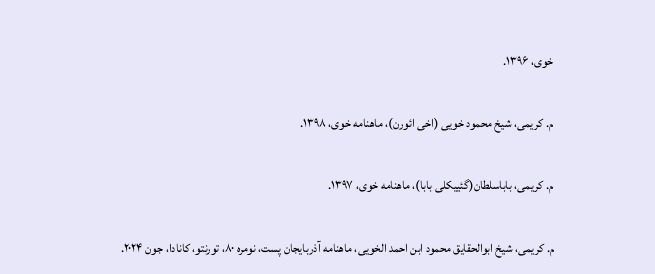خوی، ۱۳۹۶.

م. کریمی، شیخ محمود خویی (اخی ائورن)، ماهنامه خوی، ۱۳۹۸.

م. کریمی، باباسلطان(گئییکلی بابا)، ماهنامه خوی، ۱۳۹۷.

م. کریمی، شیخ ابوالحقایق محمود ابن احمد الخویی، ماهنامه آذربایجان پست، نومره ۸۰، تورنتو، کانادا، جون ۲۰۲۴.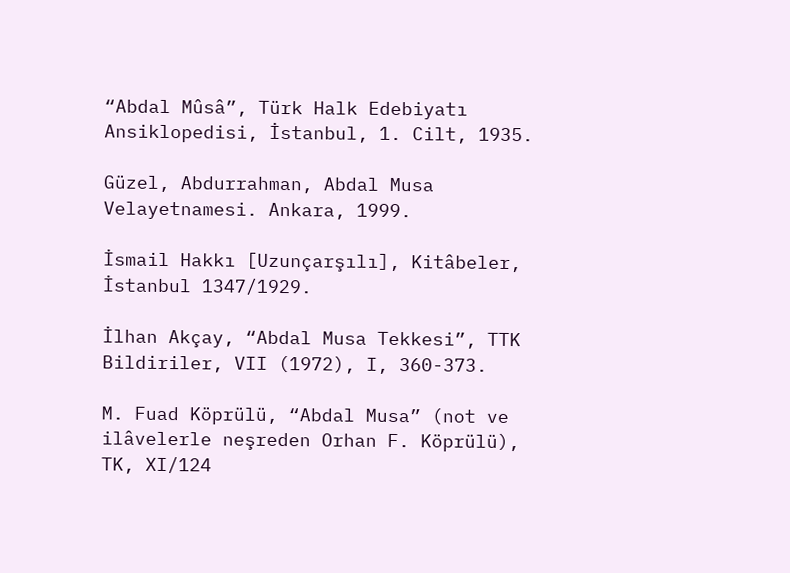“Abdal Mûsâ”, Türk Halk Edebiyatı Ansiklopedisi, İstanbul, 1. Cilt, 1935.

Güzel, Abdurrahman, Abdal Musa Velayetnamesi. Ankara, 1999.

İsmail Hakkı [Uzunçarşılı], Kitâbeler, İstanbul 1347/1929.

İlhan Akçay, “Abdal Musa Tekkesi”, TTK Bildiriler, VII (1972), I, 360-373.

M. Fuad Köprülü, “Abdal Musa” (not ve ilâvelerle neşreden Orhan F. Köprülü), TK, XI/124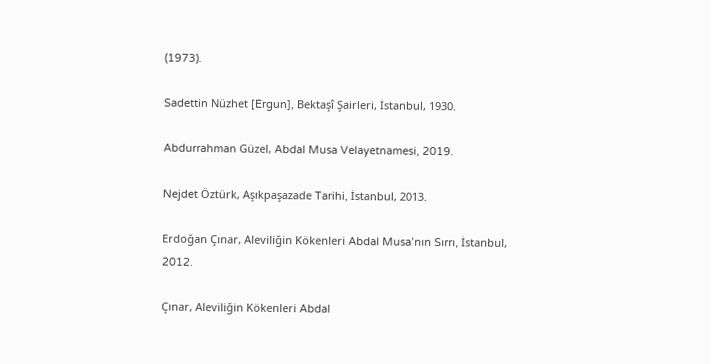(1973).

Sadettin Nüzhet [Ergun], Bektaşî Şairleri, İstanbul, 1930.

Abdurrahman Güzel, Abdal Musa Velayetnamesi, 2019.

Nejdet Öztürk, Aşıkpaşazade Tarihi, İstanbul, 2013.

Erdoğan Çınar, Aleviliğin Kökenleri Abdal Musa’nın Sırrı, İstanbul, 2012.

Çınar, Aleviliğin Kökenleri Abdal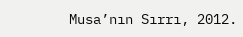Musa’nın Sırrı, 2012.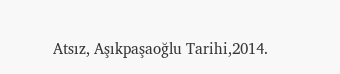Atsız, Aşıkpaşaoğlu Tarihi,2014.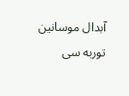آبدال موسانین توربه سی